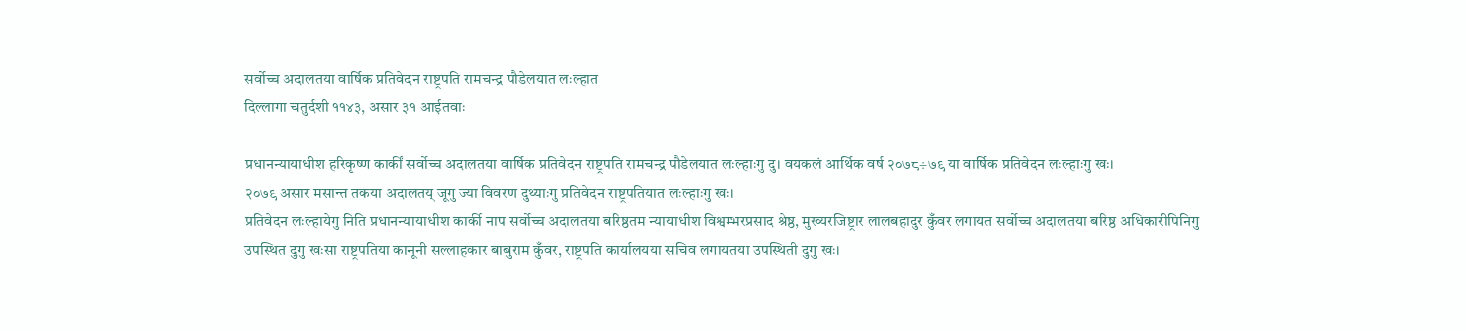सर्वोच्च अदालतया वार्षिक प्रतिवेदन राष्ट्रपति रामचन्द्र पौडेलयात लःल्हात
दिल्लागा चतुर्दशी ११४३, असार ३१ आईतवाः

प्रधानन्यायाधीश हरिकृष्ण कार्कीं सर्वोच्च अदालतया वार्षिक प्रतिवेदन राष्ट्रपति रामचन्द्र पौडेलयात लःल्हाःगु दु। वयकलं आर्थिक वर्ष २०७८÷७९ या वार्षिक प्रतिवेदन लःल्हाःगु खः।
२०७९ असार मसान्त तकया अदालतय् जूगु ज्या विवरण दुथ्याःगु प्रतिवेदन राष्ट्रपतियात लःल्हाःगु खः।
प्रतिवेदन लःल्हायेगु निति प्रधानन्यायाधीश कार्की नाप सर्वोच्च अदालतया बरिष्ठतम न्यायाधीश विश्वम्भरप्रसाद श्रेष्ठ, मुख्यरजिष्ट्रार लालबहादुर कुँवर लगायत सर्वोच्च अदालतया बरिष्ठ अधिकारीपिनिगु उपस्थित दुगु खःसा राष्ट्रपतिया कानूनी सल्लाहकार बाबुराम कुँवर, राष्ट्रपति कार्यालयया सचिव लगायतया उपस्थिती दुगु खः।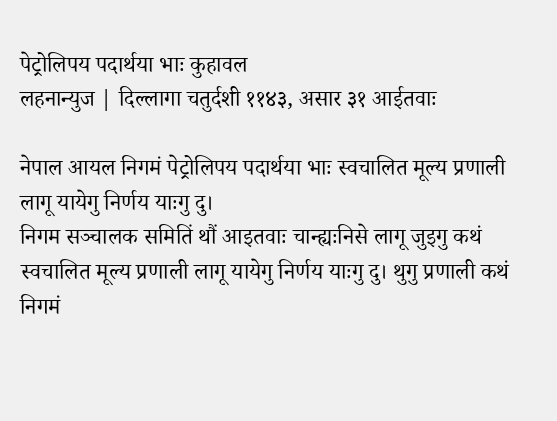पेट्रोलिपय पदार्थया भाः कुहावल
लहनान्युज | दिल्लागा चतुर्दशी ११४३, असार ३१ आईतवाः

नेपाल आयल निगमं पेट्रोलिपय पदार्थया भाः स्वचालित मूल्य प्रणाली लागू यायेगु निर्णय याःगु दु।
निगम सञ्चालक समितिं थौं आइतवाः चान्ह्यःनिसे लागू जुइगु कथं स्वचालित मूल्य प्रणाली लागू यायेगु निर्णय याःगु दु। थुगु प्रणाली कथं निगमं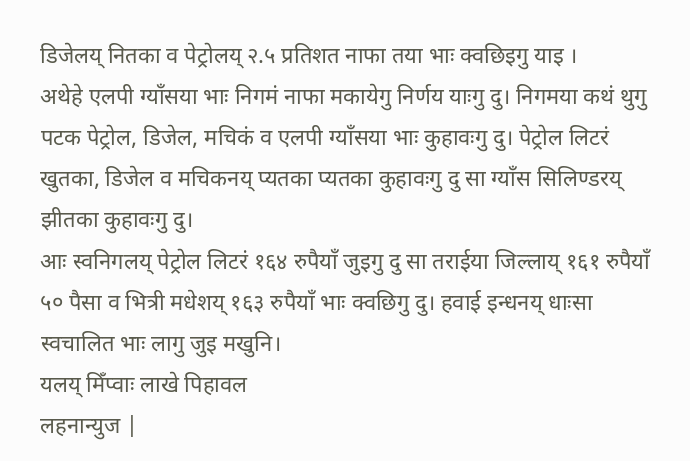डिजेलय् नितका व पेट्रोलय् २.५ प्रतिशत नाफा तया भाः क्वछिइगु याइ ।
अथेहे एलपी ग्याँसया भाः निगमं नाफा मकायेगु निर्णय याःगु दु। निगमया कथं थुगु पटक पेट्रोल, डिजेल, मचिकं व एलपी ग्याँसया भाः कुहावःगु दु। पेट्रोल लिटरं खुतका, डिजेल व मचिकनय् प्यतका प्यतका कुहावःगु दु सा ग्याँस सिलिण्डरय् झीतका कुहावःगु दु।
आः स्वनिगलय् पेट्रोल लिटरं १६४ रुपैयाँ जुइगु दु सा तराईया जिल्लाय् १६१ रुपैयाँ ५० पैसा व भित्री मधेशय् १६३ रुपैयाँ भाः क्वछिगु दु। हवाई इन्धनय् धाःसा स्वचालित भाः लागु जुइ मखुनि।
यलय् मिँप्वाः लाखे पिहावल
लहनान्युज |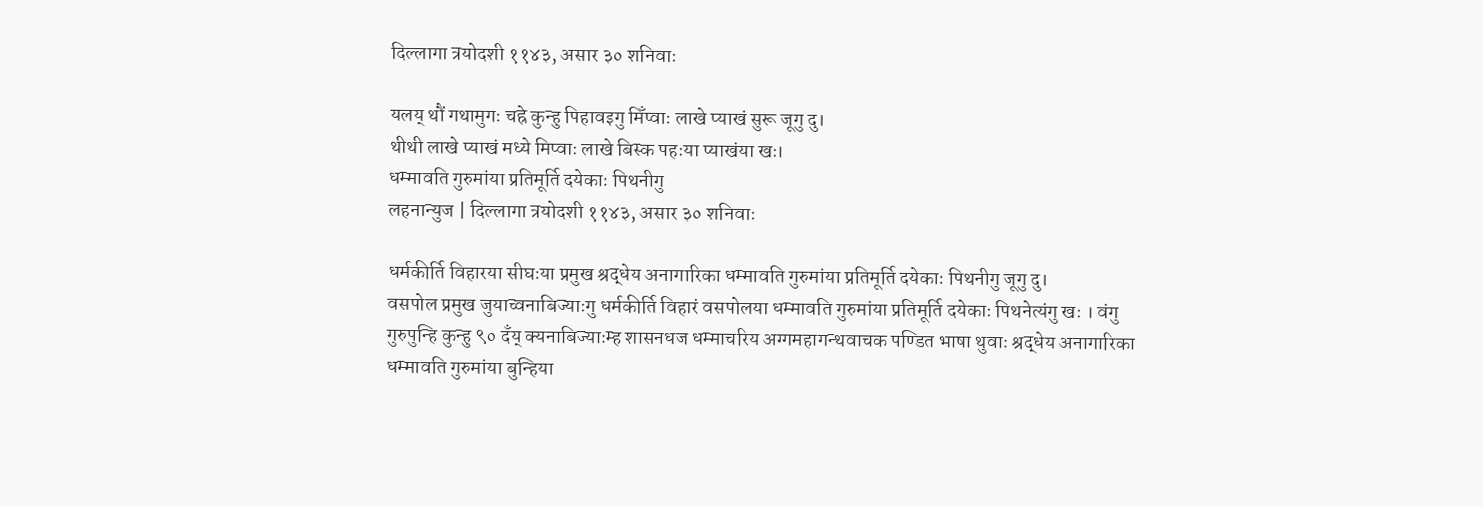दिल्लागा त्रयोदशी ११४३, असार ३० शनिवाः

यलय् थौं गथामुगः चह्रे कुन्हु पिहावइगु मिँप्वाः लाखे प्याखं सुरू जूगु दु।
थीथी लाखे प्याखं मध्ये मिप्वाः लाखे बिस्क पहःया प्याखंया खः।
धम्मावति गुरुमांया प्रतिमूर्ति दयेकाः पिथनीगु
लहनान्युज | दिल्लागा त्रयोदशी ११४३, असार ३० शनिवाः

धर्मकीर्ति विहारया सीघःया प्रमुख श्रद्धेय अनागारिका धम्मावति गुरुमांया प्रतिमूर्ति दयेकाः पिथनीगु जूगु दु।
वसपोल प्रमुख जुयाच्वनाबिज्याःगु धर्मकीर्ति विहारं वसपोलया धम्मावति गुरुमांया प्रतिमूर्ति दयेकाः पिथनेत्यंगु खः । वंगु गुरुपुन्हि कुन्हु ९० दँय् क्यनाबिज्याःम्ह शासनधज धम्माचरिय अग्गमहागन्थवाचक पण्डित भाषा थुवाः श्रद्धेय अनागारिका धम्मावति गुरुमांया बुन्हिया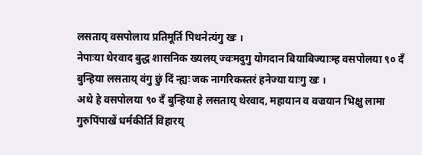लसताय् वसपोलाय प्रतिमूर्ति पिथनेत्यंगु खः ।
नेपाःया थेरवाद बुद्ध शासनिक ख्यलय् ज्वःमदुगु योगदान बियाबिज्याःम्ह वसपोलया ९० दँ बुन्हिया लसताय् वंगु छुं दिं न्ह्यः जक नागरिकस्तरं हनेज्या याःगु खः ।
अथे हे वसपोलया ९० दँ बुन्हिया हे लसताय् थेरवाद, महायान व वज्रयान भिक्षु लामा गुरुपिंपाखें धर्मकीर्ति विहारय्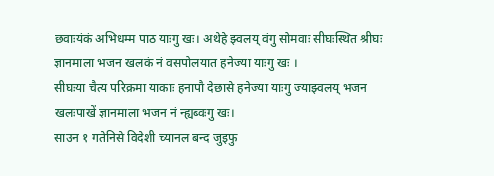छवाःयंकं अभिधम्म पाठ याःगु खः। अथेहे झ्वलय् वंगु सोमवाः सीघःस्थित श्रीघः ज्ञानमाला भजन खलकं नं वसपोलयात हनेज्या याःगु खः ।
सीघःया चैत्य परिक्रमा याकाः हनापौ देछासे हनेज्या याःगु ज्याझ्वलय् भजन खलःपाखें ज्ञानमाला भजन नं न्ह्यब्वःगु खः।
साउन १ गतेनिसे विदेशी च्यानल बन्द जुइफु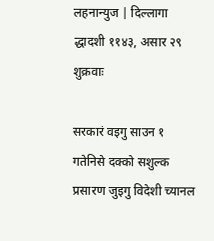लहनान्युज | दिल्लागा द्धादशी ११४३, असार २९ शुक्रवाः

सरकारं वइगु साउन १ गतेनिसे दक्को सशुल्क प्रसारण जुइगु विदेशी च्यानल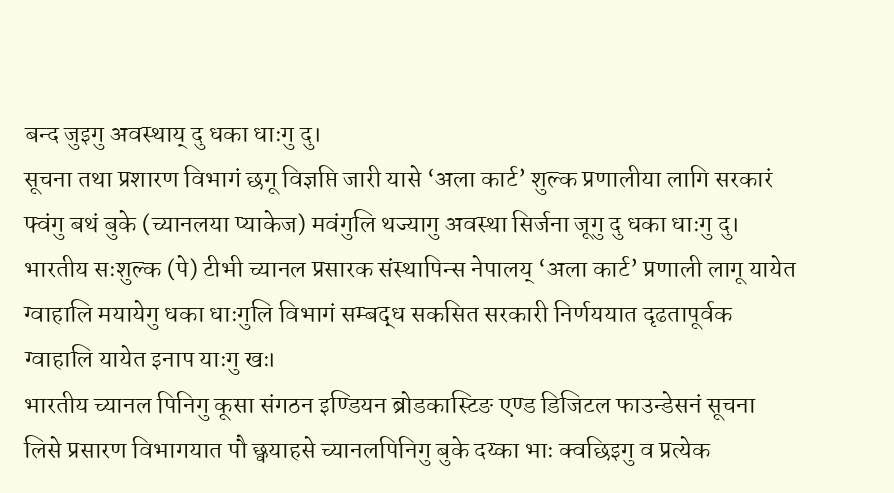बन्द जुइगु अवस्थाय् दु धका धाःगु दु।
सूचना तथा प्रशारण विभागं छगू विज्ञप्ति जारी यासे ‘अला कार्ट’ शुल्क प्रणालीया लागि सरकारं फ्वंगु बथं बुके (च्यानलया प्याकेज) मवंगुलि थज्यागु अवस्था सिर्जना जूगु दु धका धाःगु दु।
भारतीय सःशुल्क (पे) टीभी च्यानल प्रसारक संस्थापिन्स नेपालय् ‘अला कार्ट’ प्रणाली लागू यायेत ग्वाहालि मयायेगु धका धाःगुलि विभागं सम्बद्ध सकसित सरकारी निर्णययात दृढतापूर्वक ग्वाहालि यायेत इनाप याःगु खः।
भारतीय च्यानल पिनिगु कूसा संगठन इण्डियन ब्रोडकास्टिङ एण्ड डिजिटल फाउन्डेसनं सूचना लिसे प्रसारण विभागयात पौ छ्वयाहसे च्यानलपिनिगु बुके दय्का भाः क्वछिइगु व प्रत्येक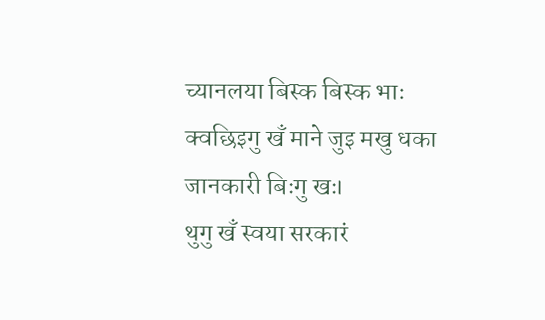च्यानलया बिस्क बिस्क भाः क्वछिइगु खँ माने जुइ मखु धका जानकारी बिःगु खः।
थुगु खँ स्वया सरकारं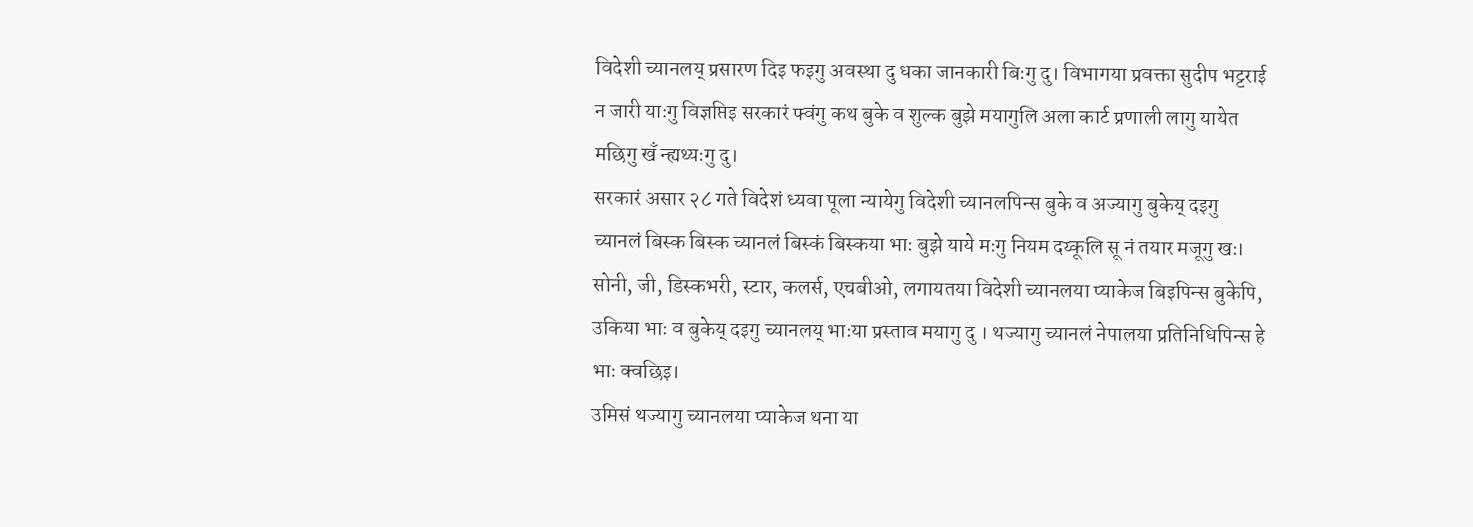विदेशी च्यानलय् प्रसारण दिइ फइगु अवस्था दु धका जानकारी बिःगु दु। विभागया प्रवक्ता सुदीप भट्टराई न जारी याःगु विज्ञप्तिइ सरकारं फ्वंगु कथ बुके व शुल्क बुझे मयागुलि अला कार्ट प्रणाली लागु यायेत मछिगु खँ न्ह्यथ्यःगु दु।
सरकारं असार २८ गते विदेशं ध्यवा पूला न्यायेगु विदेशी च्यानलपिन्स बुके व अज्यागु बुकेय् दइगु च्यानलं बिस्क बिस्क च्यानलं बिस्कं बिस्कया भाः बुझे याये मःगु नियम दय्कूलि सू नं तयार मजूगु खः।
सोनी, जी, डिस्कभरी, स्टार, कलर्स, एचबीओ, लगायतया विदेशी च्यानलया प्याकेज बिइपिन्स बुकेपि, उकिया भाः व बुकेय् दइगु च्यानलय् भाःया प्रस्ताव मयागु दु । थज्यागु च्यानलं नेपालया प्रतिनिधिपिन्स हे भाः क्वछिइ।
उमिसं थज्यागु च्यानलया प्याकेज थना या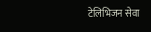टेलिभिजन सेवा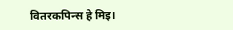वितरकपिन्स हे मिइ।